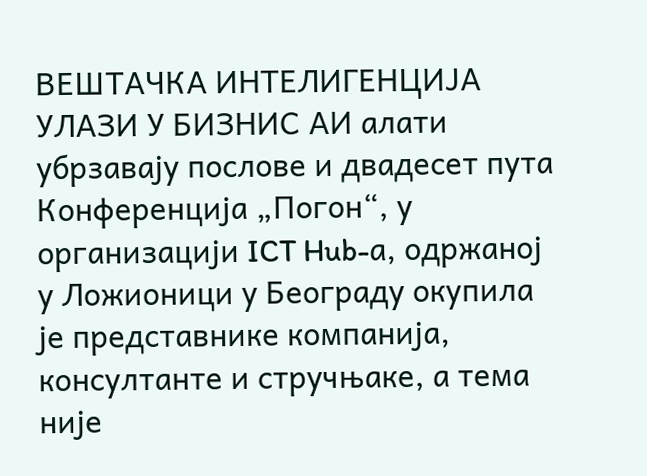ВЕШТАЧКА ИНТЕЛИГЕНЦИЈА УЛАЗИ У БИЗНИС АИ алати убрзавају послове и двадесет пута
Конференција „Погон“, у организацији ICT Hub-а, одржаној у Ложионици у Београду окупила је представнике компанија, консултанте и стручњаке, а тема није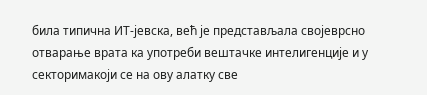била типична ИТ-јевска, већ је представљала својеврсно отварање врата ка употреби вештачке интелигенције и у секторимакоји се на ову алатку све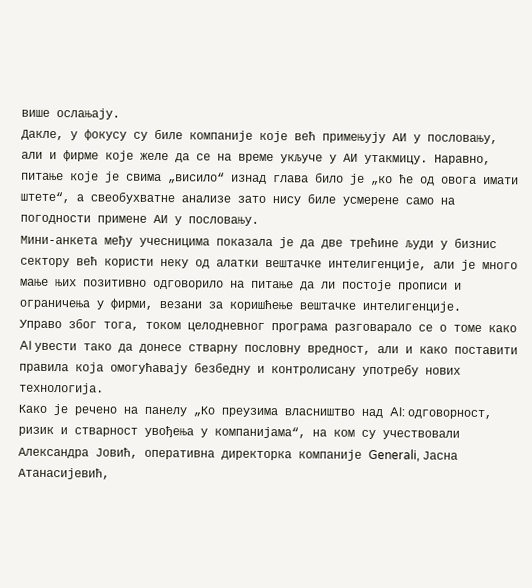више ослањају.
Дакле, у фокусу су биле компаније које већ примењују АИ у пословању, али и фирме које желе да се на време укључе у АИ утакмицу. Наравно, питање које је свима „висило“ изнад глава било је „ко ће од овога имати штете“, а свеобухватне анализе зато нису биле усмерене само на погодности примене АИ у пословању.
Мини-анкета међу учесницима показала је да две трећине људи у бизнис сектору већ користи неку од алатки вештачке интелигенције, али је много мање њих позитивно одговорило на питање да ли постоје прописи и ограничења у фирми, везани за коришћење вештачке интелигенције.
Управо због тога, током целодневног програма разговарало се о томе како AI увести тако да донесе стварну пословну вредност, али и како поставити правила која омогућавају безбедну и контролисану употребу нових технологија.
Како је речено на панелу „Ко преузима власништво над AI: одговорност, ризик и стварност увођења у компанијама“, на ком су учествовали Александра Јовић, оперативна директорка компаније Generali, Јасна Атанасијевић,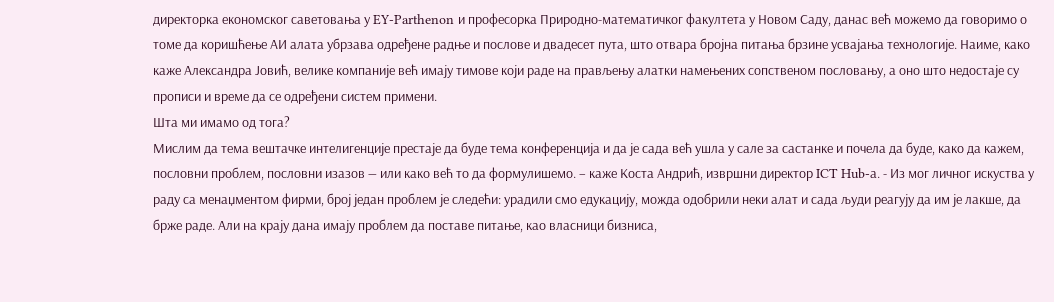директорка економског саветовања у EY-Parthenon и професорка Природно-математичког факултета у Новом Саду, данас већ можемо да говоримо о томе да коришћење АИ алата убрзава одређене радње и послове и двадесет пута, што отвара бројна питања брзине усвајања технологије. Наиме, како каже Александра Јовић, велике компаније већ имају тимове који раде на прављењу алатки намењених сопственом пословању, а оно што недостаје су прописи и време да се одређени систем примени.
Шта ми имамо од тога?
Мислим да тема вештачке интелигенције престаје да буде тема конференција и да је сада већ ушла у сале за састанке и почела да буде, како да кажем, пословни проблем, пословни изазов — или како већ то да формулишемо. – каже Коста Андрић, извршни директор ICT Hub-а. - Из мог личног искуства у раду са менаџментом фирми, број један проблем је следећи: урадили смо едукацију, можда одобрили неки алат и сада људи реагују да им је лакше, да брже раде. Али на крају дана имају проблем да поставе питање, као власници бизниса,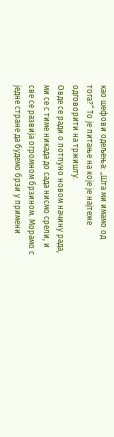као шефови одељења: „Шта ми имамо од тога?“ То је питање на које је најтеже одговорити на тржишту.
Овде се ради о потпуно новом начину рада, ми се с тиме никада до сада нисмо срели, и све се развија огромном брзином. Морамо с једне стране да будемо брзи у примени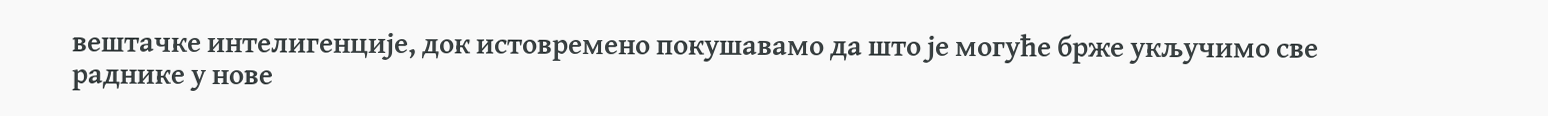вештачке интелигенције, док истовремено покушавамо да што је могуће брже укључимо све раднике у нове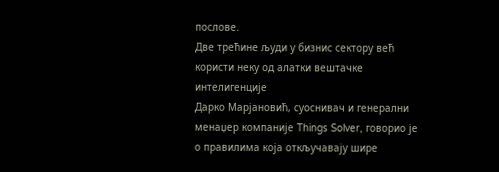послове.
Две трећине људи у бизнис сектору већ користи неку од алатки вештачке интелигенције
Дарко Марјановић, суоснивач и генерални менаџер компаније Things Solver, говорио је о правилима која откључавају шире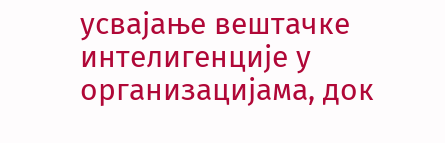усвајање вештачке интелигенције у организацијама, док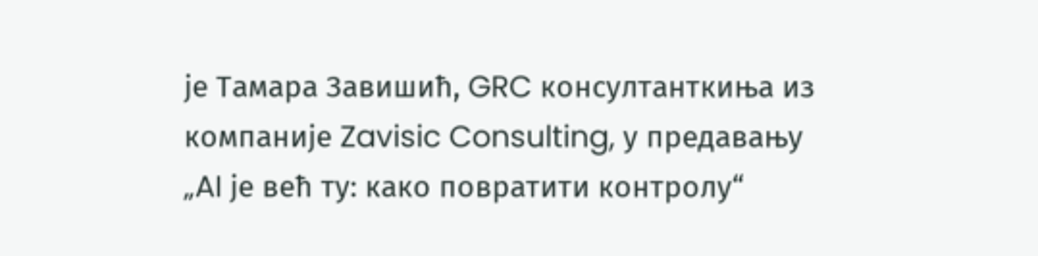је Тамара Завишић, GRC консултанткиња из компаније Zavisic Consulting, у предавању „AI је већ ту: како повратити контролу“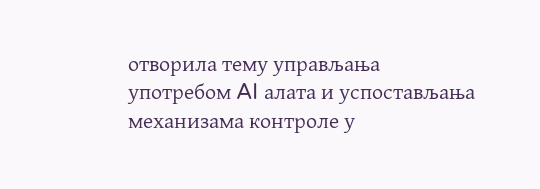отворила тему управљања употребом AI алата и успостављања механизама контроле у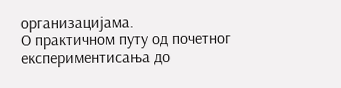организацијама.
О практичном путу од почетног експериментисања до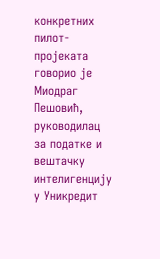конкретних пилот-пројеката говорио је Миодраг Пешовић, руководилац за податке и вештачку интелигенцију у Уникредит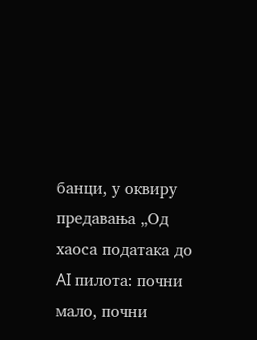банци, у оквиру предавања „Од хаоса података до AI пилота: почни мало, почни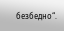безбедно“.